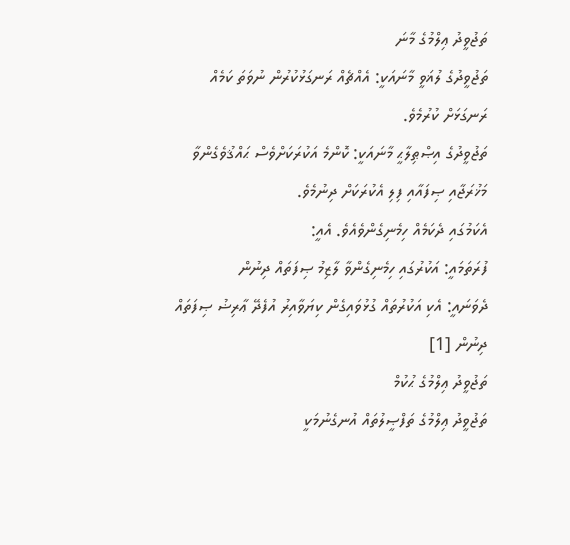ތަޖުވީދު ޢިލްމުގެ މާނަ
ތަޖުވީދުގެ ލުޣަވީ މާނައަކީ: އެއްޗެއް ރަނގަޅުކުރުން ނުވަތަ ކަމެއް ރަނގަޅަށް ކުރުމެވެ.
ތަޖުވީދުގެ އިޞްޠިލާޙީ މާނައަކީ: ކޮންމެ އަކުރަކަށްވެސް ޙައްޤުވެގެންވާ މަޚުރަޖާއި ޞިފައާއި ފިލި އެކުރަކަށް ދިނުމެވެ.
އެކަމުގައި ދެކަމެއް ހިމެނިގެންވެއެވެ. އެއީ:
ފުރަތަމައީ: އަކުރުގައި ހިމެނިގެންވާ ލާޒިމު ޞިފަތައް ދިނުން
ދެވަނައީ: އެކި އަކުރުތައް ގުޅުވައިގެން ކިޔަވާއިރު އުފެދޭ ޢާރިޟު ޞިފަތައް ދިނުން [1]
ތަޖުވީދު ޢިލްމުގެ ޙުކުމް
ތަޖުވީދު ޢިލްމުގެ ތަފްޞީލުތައް އުނގެނުމަކީ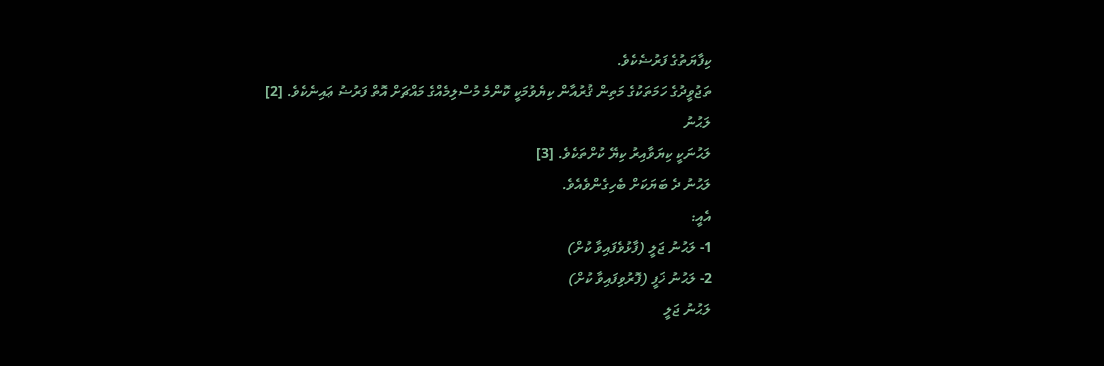ކިފާޔަތުގެ ފަރުޟެކެވެ.
ތަޖުވީދުގެ ހަމަތަކުގެ މަތިން ޤުރުއާން ކިޔެވުމަކީ ކޮންމެ މުސްލިމެއްގެ މައްޗަށް އޮތް ފަރުޟު ޢައިނެކެވެ. [2]
ލަޙުނު
ލަޙުނަކީ ކިޔަވާއިރު ކިޔޭ ކުށްތަކެވެ. [3]
ލަޙުނު ދެ ބަޔަކަށް ބެހިގެންވެއެވެ.
އެއީ:
1- ލަޙުނު ޖަލީ (ފާޅުވެފައިވާ ކުށް)
2- ލަޙުނު ޚަފީ (ފޮރުވިފައިވާ ކުށް)
ލަޙުނު ޖަލީ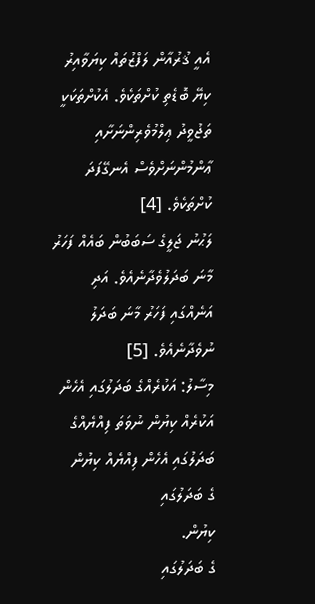އެއީ ޤުރުއާން ލަފްޒުތައް ކިޔަވާއިރު ކިޔޭ ބޮޑެތި ކުށްތަކެވެ. އެކުށްތަކަކީ ތަޖުވީދު ޢިލްމުވެރިންނަށާއި ޢާންމުންނަށްވެސް އެނގޭފަދަ ކުށްތަކެވެ. [4]
ލަޙުނު ޖަލީގެ ސަބަބުން ބައެއް ފަހަރު މާނަ ބަދަލުވެދާނެއެވެ. އަދި އަނެއްގައި ފަހަރު މާނަ ބަދަލު ނުވެދާނެއެވެ. [5]
މިސާލު: އަކުރެއްގެ ބަދަލުގައި އެހެން އަކުރެއް ކިޔުން ނުވަތަ ފިއްޔެއްގެ ބަދަލުގައި އެހެން ފިއްޔެއް ކިޔުން
ގެ ބަދަލުގައި
ކިޔުން.
ގެ ބަދަލުގައި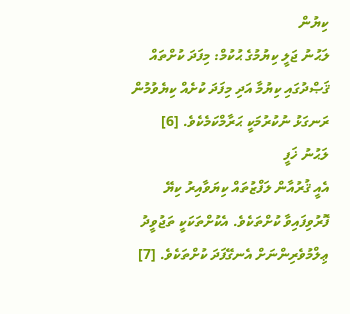ކިޔުން
ލަޙުނު ޖަލީ ކިޔުމުގެ ޙުކުމް: މިފަދަ ކުށްތައް ޤަޞްދުގައި ކިޔުމާ އަދި މިފަދަ ކުށެއް ކިޔެވުމުން ރަނގަޅު ނުކުރުމަކީ ޙަރާމްކަމެކެވެ. [6]
ލަޙުނު ޚަފީ
އެއީ ޤުރުއާން ލަފްޒުތައް ކިޔަވާއިރު ކިޔޭ ފޮރުވިފައިވާ ކުށްތަކެވެ. އެކުށްތަކަކީ ތަޖުވީދު ޢިލްމުވެރިންނަށް އެނގޭފަދަ ކުށްތަކެވެ. [7]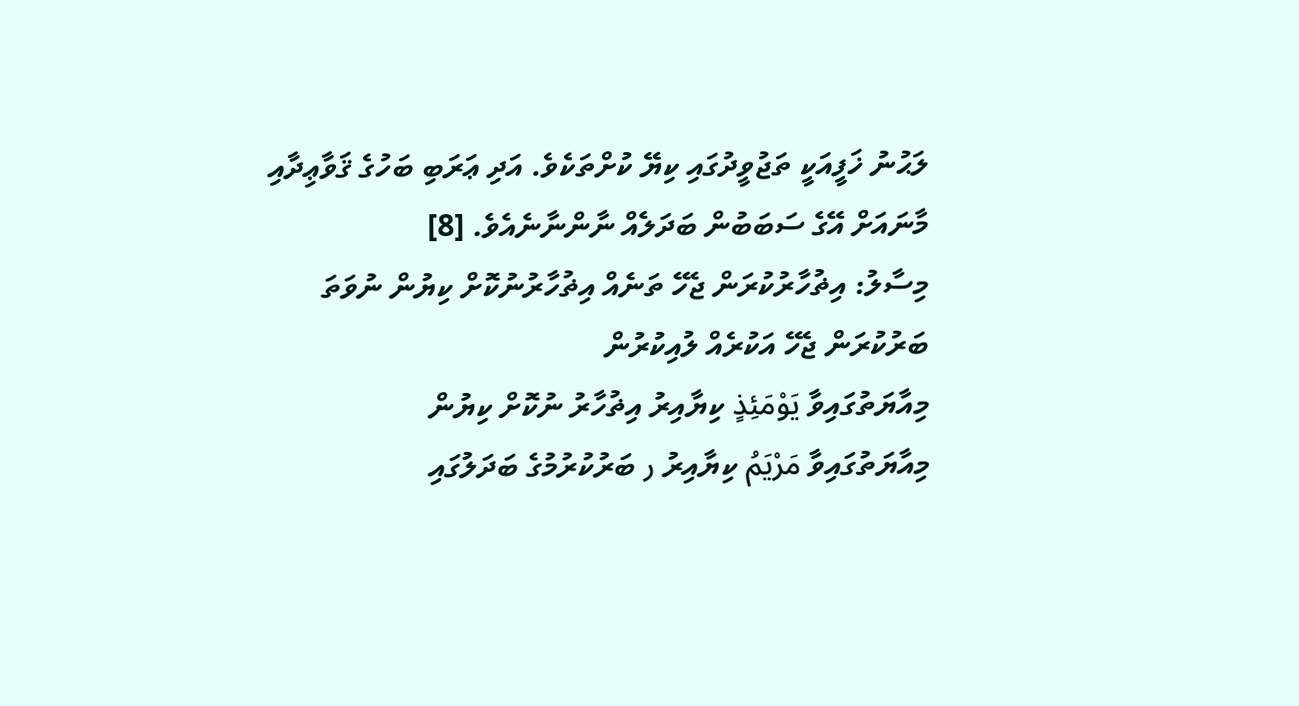ލަޙުނު ޚަފީއަކީ ތަޖުވީދުގައި ކިޔޭ ކުށްތަކެވެ. އަދި ޢަރަބި ބަހުގެ ޤަވާޢިދާއި މާނައަށް އޭގެ ސަބަބުން ބަދަލެއް ނާންނާނެއެވެ. [8]
މިސާލު: އިޡުހާރުކުރަން ޖެހޭ ތަނެއް އިޡުހާރުނުކޮށް ކިޔުން ނުވަތަ ބަރުކުރަން ޖެހޭ އަކުރެއް ލުއިކުރުން
މިއާޔަތުގައިވާ يَوْمَئِذٍ ކިޔާއިރު އިޡުހާރު ނުކޮށް ކިޔުން
މިއާޔަތުގައިވާ مَرْيَمُ ކިޔާއިރު ر ބަރުކުރުމުގެ ބަދަލުގައި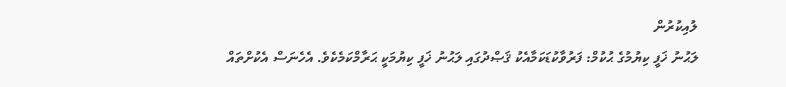ލުއިކުރުން
ލަޙުނު ޚަފީ ކިޔުމުގެ ޙުކުމް: ފަރުވާކުޑަކަމާއެކު ޤަޞްދުގައި ލަޙުނު ޚަފީ ކިޔުމަކީ ޙަރާމްކަމެކެވެ. އެހެނަސް އެކުށްތައް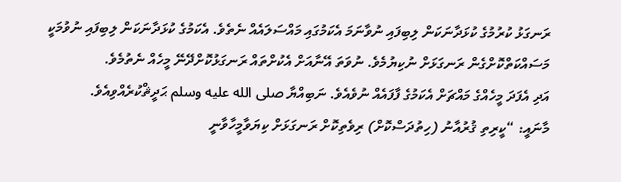ރަނގަޅު ކުރުމުގެ ކުޅަދާނަކަން ލިބިފައި ނުވާނަމަ އެކަމުގައި މައްސަލައެއް ނެތެވެ. އެކަމުގެ ކުޅަދާނަކަން ލިބިފައި ނުވުމަކީ މަސައްކަތްކޮށްގެން ރަނގަޅަށް ނުކިޔުމެވެ. ނުވަތަ އޭނާއަށް އެކުށްތައް ރަނގަޅުކޮށްދޭނޭ މީހެއް ނެތުމެވެ.
އަދި އެފަދަ މީހެއްގެ މައްޗަށް އެކަމުގެ ފާފައެއް ނުވެއެވެ. ނަބިއްޔާ صلى الله عليه وسلم ޙަދީޘްކުރެއްވިއެވެ.
މާނައީ: “ކީރިތި ޤުރުއާނު (ހިތުދަސްކޮށް) ރިވެތިކޮށް ރަނގަޅަށް ކިޔަވާމީހާވާނީ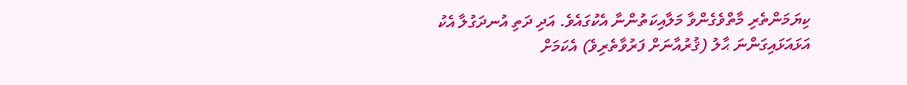ކިޔަމަންތެރި މާތްވެގެންވާ މަލާއިކަތުންނާ އެކުގައެވެ. އަދި ދަތި އުނދަގުލާ އެކު އަޅައަޅައިގަންނަ ޙާލު (ޤުރުއާނަށް ފަރުވާތެރިވެ) އެކަމަށް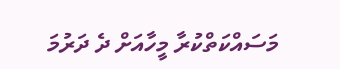މަސައްކަތްކުރާ މީހާއަށް ދެ ދަރުމަ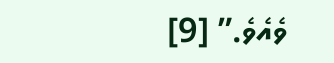ވެއެވެ.” [9]